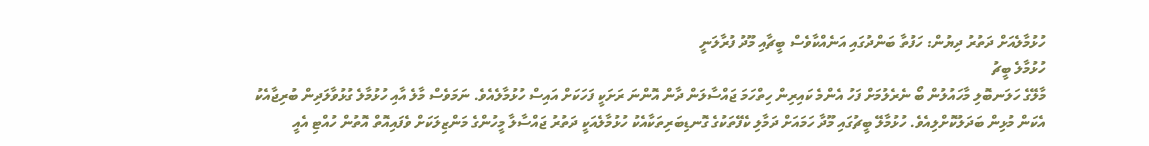ހުޅުމާލެއަށް ދަތުރު ދިޔުން: ހަފުތާ ބަންދުގައި އަނެއްކާވެސް ބީޗާއި މޫދު ފުރާލަނީ
ހުޅުމާލެ ބީޗު
މާލޭގެ ހަލަނބޮލި މާހައުލުން ބޯ ނެރެލުމަށް ފަހު އެންމެ ކައިރިން ހިތްހަމަ ޖައްސާލަން ދާން އޮންނަ ރަށަކީ ފަހަކަށް އައިސް ހުޅުމާލެއެވެ. ނަމަވެސް މާލެ އާއި ހުޅުމާލެ ގުޅުވާލަދިން ބުރިޖާއެކު އެކަން މުޅިން ބަދަލުކޮށްލިއެވެ. ހުޅުމާލޭ ބީޗުގައި މޫދާ ހަމައަށް ދަމާލި ކެފޭތަކުގެ ގޮނޑިބަރިތަކާއެކު ހުޅުމާލެއަކީ ދަތުރު ޖައްސާލާ މީހުންގެ މަންޒިލަކަށް ވެފައިއޮތް އޮތުން ހުއްޓި އެއީ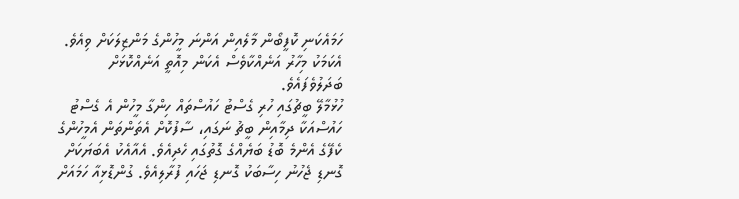ހަމައެކަނި ކޮފީބޯން މާލެއިން އަންނަ މީހުންގެ މަންޒިލަކަށް ވިއެވެ. އެކަމަކު މިހާރު އަނެއްކާވެސް އެކަން މިއޮތީ އަނެއްކޮޅަށް ބަދަލުވެފައެވެ.
ހުޅުމާލޭ ބީޗުގައި ހުރި ގެސްޓު ހައުސްތައް ހިންގާ މީހުން އެ ގެސްޓު ހައުސްއަކާ ދިމާއިން ބީޗު ނަގައި، ސާފުކޮށް އެތަންތަން އެމީހުންގެ ކެފޭގެ އެންމެ ބޮޑު ބަޔެއްގެ ގޮތުގައި ހެދިއެވެ. އެއާއެކު އެބަޔަކަށް ގޮނޑި ޖެހުނު ހިސާބަކު ގޮނޑި ޖަހައި ފުރާލިއެވެ. ގުންޑޮޅިއާ ހަމައަށް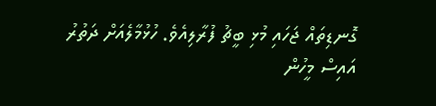ގޮނޑިތައް ޖަހައި މުޅި ބީޗު ފުރާލިއެވެ. ހުޅުމާލެއަށް ދަތުރު އައިސް މީހުން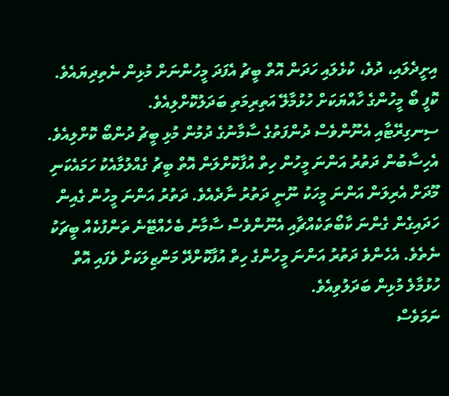އިށީދެލައި، ދުވެ، ކުޅެލައި ހަދަން އޮތް ބީޗު އެފަދަ މީހުންނަށް މުޅިން ނެތިދިޔައެވެ. ކޮފީ ބޯ މީހުންގެ ހާއްޔަކަށް ހުޅުމާލޭ އަތިރިމަތި ބަދަލުކޮށްލިއެވެ.
ސިނގިރޭޓާއި އެނޫންވެސް ދުންފަތުގެ ސާމާނުގެ ދުމުން މުޅި ބީޗު ދުންބޯ ކޮށްލިއެވެ. އެހިސާބުން ދަތުރު އަންނަ މީހުން ހިތް އުފާކޮށްލަން އޮތް ބީޗު ގެއްލުމާއެކު ހަމައެކަނި މޫދަށް އެރިލަން އަންނަ މީހަކު ނޫނީ ދަތުރު ނާދެއެވެ. ދަތުރު އަންނަ މީހުން ގެއިން ހަދައިގެން ގެންނަ ކާބޯތަކެއްޗާއި އެނޫންވެސް ސާމާނު ބެހެއްޓޭނެ ތަންފުކެއް ބީޗަކު ނެތެވެ. އެހެންވެ ދަތުރު އަންނަ މީހުންގެ ހިތް އުފާކޮށްދޭ މަންޒިލަކަށް ވެފައި އޮތް ހުޅުމާލެ މުޅިން ބަދަލުވިއެވެ.
ނަމަވެސް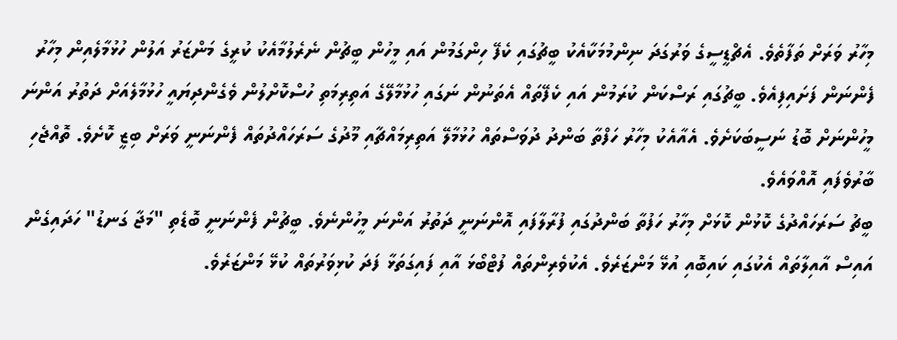މިހާރު ވަރަށް ތަފާތެވެ. އެޗްޑީސީގެ ވަރުގަދަ ނިންމުމަކާއެކު ބީޗުގައި ކެފޭ ހިންގަމުން އައި މީހުން ބީޗުން ނެރެލުމާއެކު ކުރީގެ މަންޒަރު އަލުން ހުޅުމާލެއިން މިހާރު ފެންނަން ފަށައިފިއެވެ. ބީޗުގައި ރަސްކަން ކުރަމުން އައި ކެފޭތައް އެތަނުން ނަގައި ހުޅުމާލޭގެ އަތިރިމަތި ހުސްކޮށްލުން ވެގެންދިޔައީ ހުޅުމާލެއަށް ދަތުރު އަންނަ މީހުންނަށް ބޮޑު ނަސީބަކަށެވެ. އެއާއެކު މިހާރު ހަފްތާ ބަންދު ދުވަސްތައް ހުޅުމާލޭ އަތިރިމައްޗާއި މޫދުގެ ސަރަހައްދުތައް ފެންނަނީ ވަރަށް ބިޒީ ކޮށެވެ. ތޮއްޖެހި ބާރުވެފައި އޮއްވައެވެ.
ބީޗު ސަރަހައްދުގެ ކޮޅުން ކޮޅަށް މިހާރު ހަފުތާ ބަންދުގައި ފުރާލާފައި އޮންނަނީ ދަތުރު އަންނަ މީހުންނެވެ. ބީޗުން ފެންނަނީ ބޮޑެތި "މަޖާ ގަނޑު" ހަދައިގެން އައިސް އާއިލާތައް އެކުގައި ކައިބޮއި އުޅޭ މަންޒަރެވެ. އެކުވެރިންތައް ފުޓްބޯޅަ އާއި ފައިގަތަޅާ ފަދަ ކުޅިވަރުތައް ކުޅޭ މަންޒަރެވެ.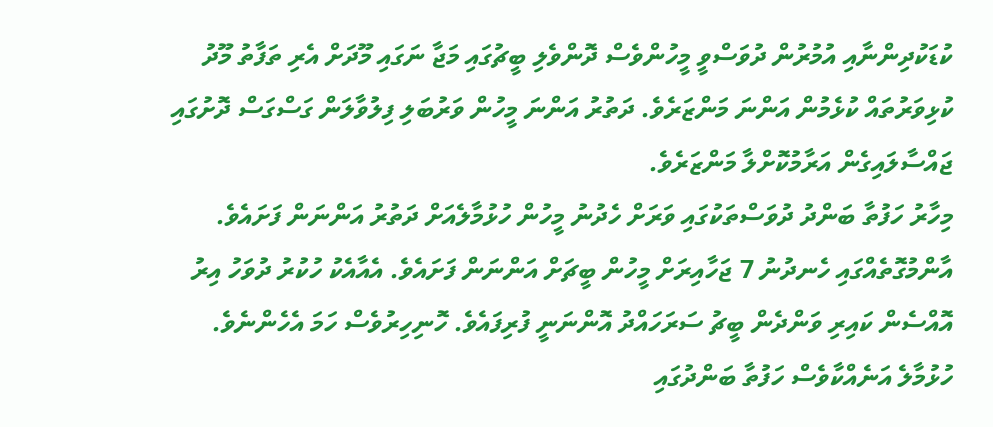ކުޑަކުދިންނާއި އުމުރުން ދުވަސްވީ މީހުންވެސް ދޮންވެލި ބީޗުގައި މަޖާ ނަގައި މޫދަށް އެރި ތަފާތު މޫދު ކުޅިވަރުތައް ކުޅެމުން އަންނަ މަންޒަރެވެ. ދަތުރު އަންނަ މީހުން ވަރުބަލި ފިލުވާލަން ގަސްގަސް ދޮށުގައި ޖައްސާލައިގެން އަރާމުކޮށްލާ މަންޒަރެވެ.
މިހާރު ހަފުތާ ބަންދު ދުވަސްތަކުގައި ވަރަށް ހެދުނު މީހުން ހުޅުމާލެއަށް ދަތުރު އަންނަން ފަށައެވެ. އާންމުގޮތެއްގައި ހެނދުނު 7 ޖަހާއިރަށް މީހުން ބީޗަށް އަންނަން ފަށައެވެ. އެއާއެކު ހުކުރު ދުވަހު އިރު އޮއްސެން ކައިރި ވަންދެން ބީޗު ސަރަހައްދު އޮންނަނީ ފުރިފައެވެ. ހޮނިހިރުވެސް ހަމަ އެހެންނެވެ.
ހުޅުމާލެ އަނެއްކާވެސް ހަފުތާ ބަންދުގައި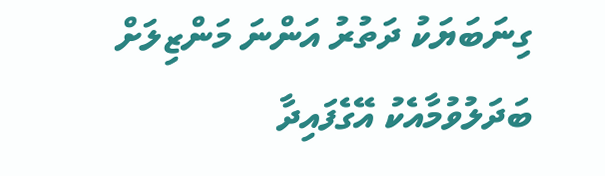ގިނަބަޔަކު ދަތުރު އަންނަ މަންޒިލަށް ބަދަލުވުމާއެކު އޭގެފައިދާ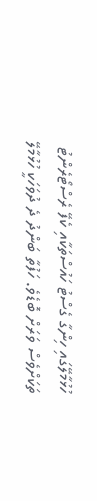ހުޅުމާލޭގައި ހިންގާ ގެސްޓު ހައުސްތަކާއި ކެފޭ ރެސްޓޯރެންޓު ތަކަށްވެސް ވަރަށް ބޮޑެވެ. ހަފުތާ ބަންދު ދެ ދުވަހަކީ ހުޅުމާލޭ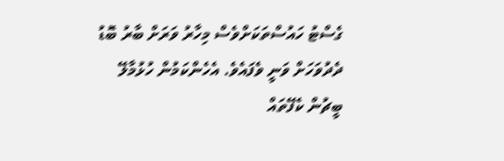ގެސްޓު ހައުސްތަކަށްވެސް މިހާރު ވަރަށް ބާރު ބޮޑު ދެދުވަހަށް ވަނީ ވެފައެވެ. އެހެންކަމުން ހުޅުމާލޭ ބީޗުން ކެފޭތައް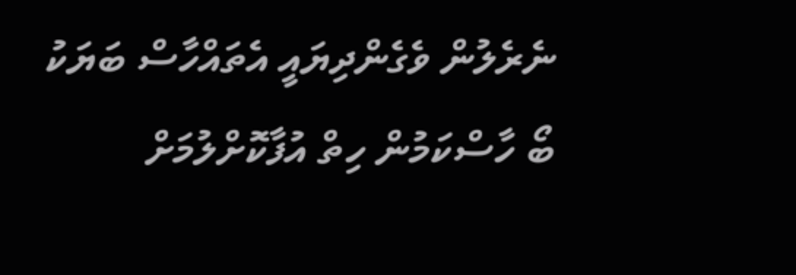ނެރެލުން ވެގެންދިޔައީ އެތައްހާސް ބަޔަކު ބޯ ހާސްކަމުން ހިތް އުފާކޮށްލުމަށް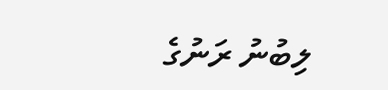ލިބުނު ރަނުގެ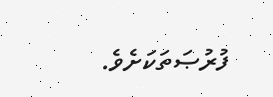ފުރުޞަތަކަށެވެ.